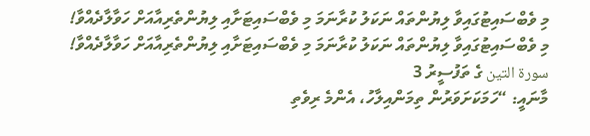މި ވެބްސައިޓުގައިވާ ލިޔުންތައް ނަކަލު ކުރާނަމަ މި ވެބްސައިޓަށާއި ލިޔުންތެރިއާއަށް ހަވާލާދެއްވާ!
މި ވެބްސައިޓުގައިވާ ލިޔުންތައް ނަކަލު ކުރާނަމަ މި ވެބްސައިޓަށާއި ލިޔުންތެރިއާއަށް ހަވާލާދެއްވާ!
سورة التين ގެ ތަފުސީރު 3
މާނައީ: “ހަމަކަށަވަރުން ތިމަންއިލާހު، އެންމެ ރިވެތި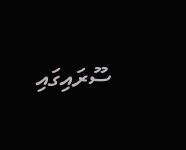ސޫރައިގައި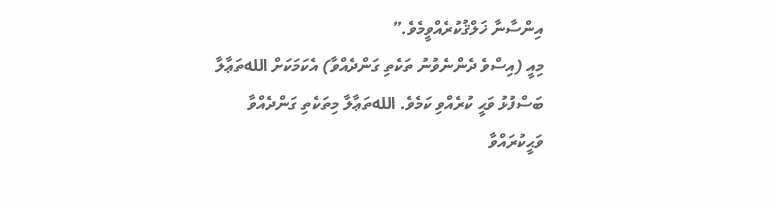އިންސާނާ ޚަލްޤުކުރެއްވީމެވެ.”
މިއީ (އިސްވެ ދެންނެވުނު ތަކެތި ގަންދެއްވާ) އެކަމަކަށް اللهތަޢާލާ ބަސްފުޅު ވަޙީ ކުރެއްވި ކަމެވެ. اللهތަޢާލާ މިތަކެތި ގަންދެއްވާ ވަޙީކުރައްވާ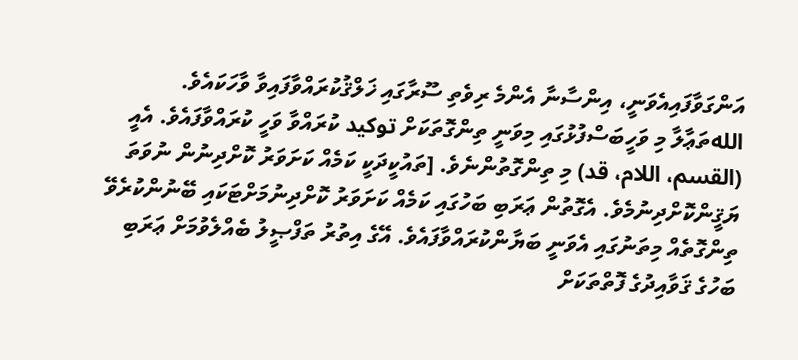އަންގަވާފައިއެވަނީ، އިންސާނާ އެންމެ ރިވެތި ސޫރާގައި ޚަލްޤުކުރައްވާފައިވާ ވާހަކައެވެ.
اللهތަޢާލާ މި ވަހީބަސްފުޅުގައި މިވަނީ ތިންގޮތަކަށް توكيد ކުރައްވާ ވަހީ ކުރައްވާފައެވެ. އެއީ (القسم، اللام، قد) މި ތިންގޮތުންނެވެ. [ތައުކީދަކީ ކަމެއް ކަށަވަރު ކޮށްދިނުން ނުވަތަ ޔަޤީންކޮށްދިނުމެވެ. އެގޮތުން ޢަރަބި ބަހުގައި ކަމެއް ކަށަވަރު ކޮށްދިނުމަށްޓަކައި ބޭނުންކުރެވޭ ތިންގޮތެއް މިތަނުގައި އެވަނީ ބަޔާންކުރައްވާފައެވެ. އޭގެ އިތުރު ތަފްޞީލު ބެއްލެވުމަށް ޢަރަބި ބަހުގެ ޤަވާއިދުގެ ފޮތްތަކަށް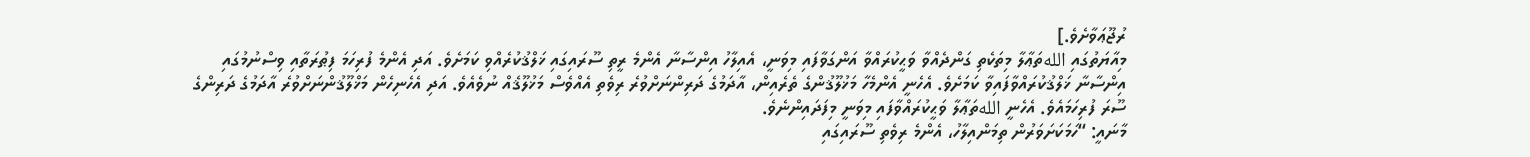ރުޖޫޢަވާށެވެ.]
މިއާޔަތުގައި اللهތަޢާލާ މިތަކެތި ގަންދެއްވާ ވަޙީކުރައްވާ އަންގަވާފައި މިވަނީ، އެއިލާހު އިންސާނާ އެންމެ ރީތި ސޫރައިގައި ޚަލްޤުކުރެއްވި ކަމަށެވެ. އަދި އެންމެ ފުރިހަމަ ފިޠުރަތާއި ވިސްނުމުގައި އިންސާނާ ޚަލްޤުކުރައްވާފައިވާ ކަމަށެވެ. އެހެނީ އެންމެހާ މަޚުލޫޤުންގެ ތެރެއިން، އާދަމުގެ ދަރިންނަށްވުރެ ރިވެތި އެއްވެސް މަޚުލޫޤެއް ނުވެއެވެ. އަދި އެހެނިހެން މަޚްލޫޤުންނަށްވުރެ އާދަމުގެ ދަރިންގެ ސޫރަ ފުރިހަމައެވެ. އެހެނީ اللهތަޢާލާ ވަޙީކުރައްވާފައި މިވަނީ މިފަދައިންނެވެ.
މާނައީ: “ހަމަކަށަވަރުން ތިމަންއިލާހު، އެންމެ ރިވެތި ސޫރައިގައި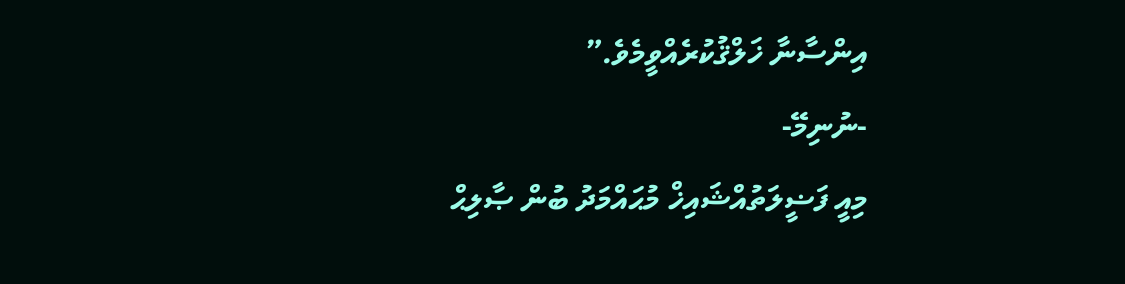އިންސާނާ ޚަލްޤުކުރެއްވީމެވެ.”
-ނުނިމޭ-
މިއީ ފަޟީލަތުއްޝައިޚް މުޙައްމަދު ބުން ޞާލިޙް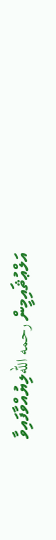އަލްޢުޘައިމީން رحمه اللهލިޔުއްވާފައިވާ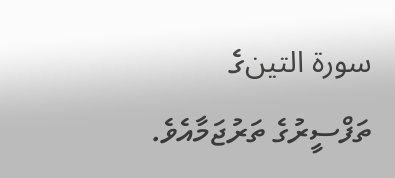سورة التينގެ ތަފްސީރުގެ ތަރުޖަމާއެވެ.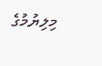މިލިޔުމުގެ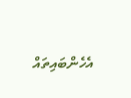އެހެންބައިތައް